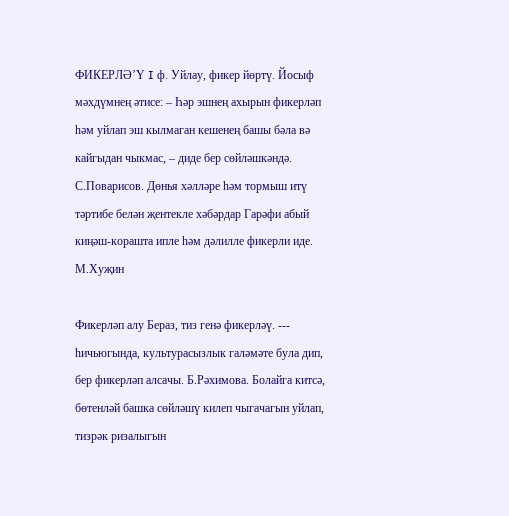ФИКЕРЛӘ’Ү I ф. Уйлау, фикер йөртү. Йосыф мәхдүмнең әтисе: – Һәр эшнең ахырын фикерләп һәм уйлап эш кылмаган кешенең башы бәла вә кайгыдан чыкмас, – диде бер сөйләшкәндә. С.Поварисов. Дөнья хәлләре һәм тормыш итү тәртибе белән җентекле хәбәрдар Гарәфи абый киңәш-корашта ипле һәм дәлилле фикерли иде. М.Хуҗин

Фикерләп алу Бераз, тиз генә фикерләү. --- һичьюгында, культурасызлык галәмәте була дип, бер фикерләп алсачы. Б.Рәхимова. Болайга китсә, бөтенләй башка сөйләшү килеп чыгачагын уйлап, тизрәк ризалыгын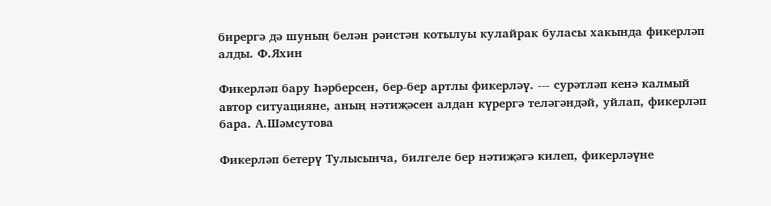бирергә дә шуның белән рәистән котылуы кулайрак буласы хакында фикерләп алды. Ф.Яхин

Фикерләп бару Һәрберсен, бер-бер артлы фикерләү. --- сурәтләп кенә калмый автор ситуацияне, аның нәтиҗәсен алдан күрергә теләгәндәй, уйлап, фикерләп бара. А.Шәмсутова

Фикерләп бетерү Тулысынча, билгеле бер нәтиҗәгә килеп, фикерләүне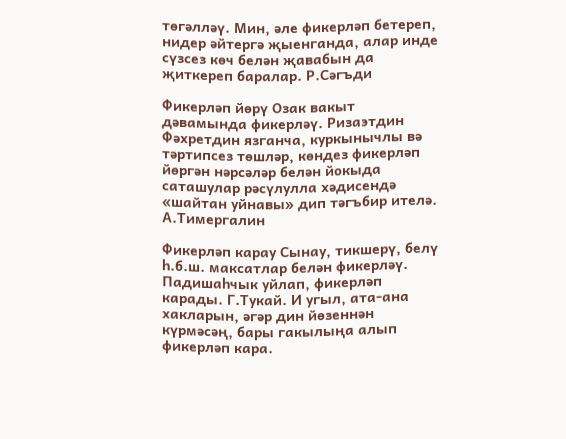төгәлләү. Мин, әле фикерләп бетереп, нидер әйтергә җыенганда, алар инде сүзсез көч белән җавабын да җиткереп баралар. Р.Сәгъди

Фикерләп йөрү Озак вакыт дәвамында фикерләү. Ризаэтдин Фәхретдин язганча, куркынычлы вә тәртипсез төшләр, көндез фикерләп йөргән нәрсәләр белән йокыда саташулар рәсүлулла хәдисендә «шайтан уйнавы» дип тәгъбир ителә. А.Тимергалин

Фикерләп карау Сынау, тикшерү, белү һ.б.ш. максатлар белән фикерләү. Падишаһчык уйлап, фикерләп карады. Г.Тукай. И угыл, ата-ана хакларын, әгәр дин йөзеннән күрмәсәң, бары гакылыңа алып фикерләп кара.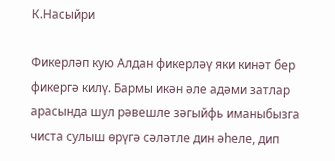К.Насыйри

Фикерләп кую Алдан фикерләү яки кинәт бер фикергә килү. Бармы икән әле адәми затлар арасында шул рәвешле зәгыйфь иманыбызга чиста сулыш өрүгә сәләтле дин әһеле, дип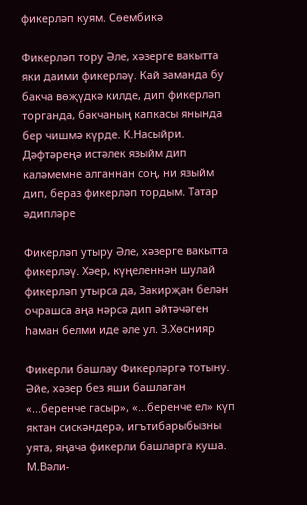фикерләп куям. Сөембикә

Фикерләп тору Әле, хәзерге вакытта яки даими фикерләү. Кай заманда бу бакча вөҗүдкә килде, дип фикерләп торганда, бакчаның капкасы янында бер чишмә күрде. К.Насыйри. Дәфтәреңә истәлек языйм дип каләмемне алганнан соң, ни языйм дип, бераз фикерләп тордым. Татар әдипләре

Фикерләп утыру Әле, хәзерге вакытта фикерләү. Хәер, күңеленнән шулай фикерләп утырса да, Закирҗан белән очрашса аңа нәрсә дип әйтәчәген һаман белми иде әле ул. З.Хөснияр

Фикерли башлау Фикерләргә тотыну. Әйе, хәзер без яши башлаган «...беренче гасыр», «...беренче ел» күп яктан сискәндерә, игътибарыбызны уята, яңача фикерли башларга куша. М.Вәли-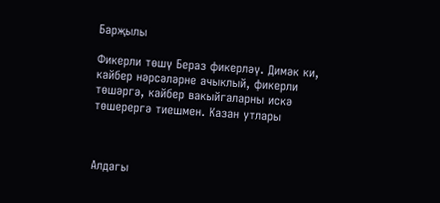Барҗылы

Фикерли төшү Бераз фикерләү. Димәк ки, кайбер нәрсәләрне ачыклый, фикерли төшәргә, кайбер вакыйгаларны искә төшерергә тиешмен. Казан утлары



Алдагы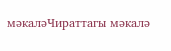мәкаләЧираттагы мәкалә